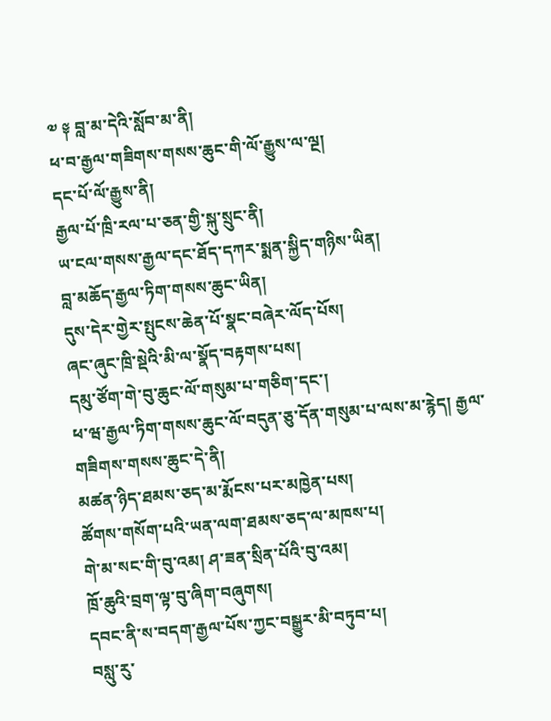༧ ༈ བླ་མ་དེའི་སློབ་མ་ནི།
ཕ་བ་རྒྱལ་གཟིགས་གསས་ཆུང་གི་ལོ་རྒྱུས་ལ་ལྔ།
དང་པོ་ལོ་རྒྱུས་ནི།
རྒྱལ་པོ་ཁྲི་རལ་པ་ཅན་གྱི་སྐུ་སྲུང་ནི།
ཡ་ངལ་གསས་རྒྱལ་དང་ཐོད་དཀར་སྨན་སྐྱིད་གཉིས་ཡིན།
བླ་མཆོད་རྒྱལ་ཏིག་གསས་ཆུང་ཡིན།
དུས་དེར་གྱེར་སྤུངས་ཆེན་པོ་སྣང་བཞེར་ལོད་པོས།
ཞང་ཞུང་ཁྲི་སྡེའི་མི་ལ་སྣོད་བརྟགས་པས།
དམུ་ཙོག་གེ་བུ་ཆུང་ལོ་གསུམ་པ་གཅིག་དང་།
ཕ་ཝ་རྒྱལ་ཏིག་གསས་ཆུང་ལོ་བདུན་ཅུ་དོན་གསུམ་པ་ལས་མ་རྙེད། རྒྱལ་གཟིགས་གསས་ཆུང་དེ་ནི།
མཚན་ཉིད་ཐམས་ཅད་མ་རྨོངས་པར་མཁྱེན་པས།
ཚོགས་གསོག་པའི་ཡན་ལག་ཐམས་ཅད་ལ་མཁས་པ།
གེ་མ་སང་གི་བུ་འམ། ཤ་ཟན་སྲིན་པོའི་བུ་འམ།
ཁྲོ་ཆུའི་བྲག་ལྟ་བུ་ཞིག་བཞུགས།
དབང་ནི་ས་བདག་རྒྱལ་པོས་ཀྱང་བསྒྱུར་མི་བཏུབ་པ།
བསླུ་རུ་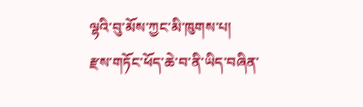ལྷའི་བུ་མོས་ཀྱང་མི་ཁུགས་པ།
རྫས་གཏོང་ཕོད་ཆེ་བ་ནི་ཡིད་བཞིན་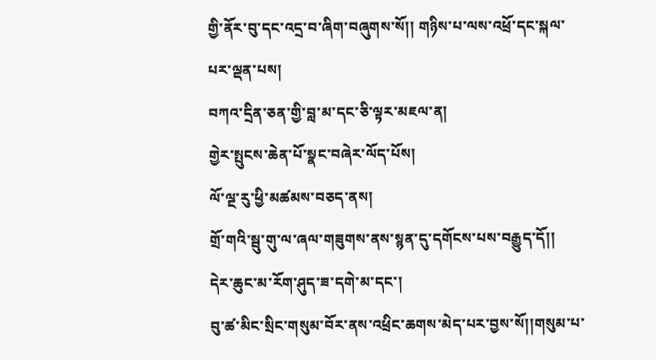གྱི་ནོར་བུ་དང་འདྲ་བ་ཞིག་བཞུགས་སོ།། གཉིས་པ་ལས་འཕྲོ་དང་སྐལ་པར་ལྡན་པས།
བཀའ་དྲིན་ཅན་གྱི་བླ་མ་དང་ཅི་ལྟར་མཇལ་ན།
གྱེར་སྤུངས་ཆེན་པོ་སྣང་བཞེར་ལོད་པོས།
ལོ་ལྔ་རུ་ཕྱི་མཚམས་བཅད་ནས།
གྲོ་གའི་སྦུ་གུ་ལ་ཞལ་གཟུགས་ནས་སྙན་དུ་དགོངས་པས་བརྒྱུད་དོ།།
དེར་ཆུང་མ་རོག་ཤུད་ཟ་དགེ་མ་དང་།
བུ་ཚ་མིང་སྲིང་གསུམ་བོར་ནས་འཕྲིང་ཆགས་མེད་པར་བྱས་སོ།།གསུམ་པ་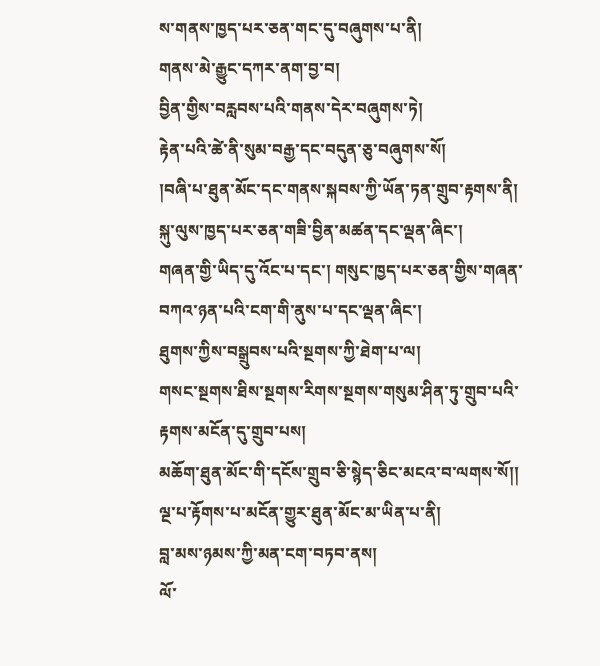ས་གནས་ཁྱད་པར་ཅན་གང་དུ་བཞུགས་པ་ནི།
གནས་མེ་རྒྱུང་དཀར་ནག་བྱ་བ།
བྱིན་གྱིས་བརླབས་པའི་གནས་དེར་བཞུགས་ཏེ།
རྟེན་པའི་ཚེ་ནི་སུམ་བརྒྱ་དང་བདུན་ཅུ་བཞུགས་སོ།
།བཞི་པ་ཐུན་མོང་དང་གནས་སྐབས་ཀྱི་ཡོན་ཏན་གྲུབ་རྟགས་ནི།
སྐུ་ལུས་ཁྱད་པར་ཅན་གཟི་བྱིན་མཚན་དང་ལྡན་ཞིང་།
གཞན་གྱི་ཡིད་དུ་འོང་པ་དང་། གསུང་ཁྱད་པར་ཅན་གྱིས་གཞན་བཀའ་ཉན་པའི་ངག་གི་ནུས་པ་དང་ལྡན་ཞིང་།
ཐུགས་ཀྱིས་བསྒྲུབས་པའི་སྔགས་ཀྱི་ཐེག་པ་ལ།
གསང་སྔགས་ཐིས་སྔགས་རིགས་སྔགས་གསུམ་ཤིན་ཏུ་གྲུབ་པའི་རྟགས་མངོན་དུ་གྲུབ་པས།
མཆོག་ཐུན་མོང་གི་དངོས་གྲུབ་ཅི་སྙེད་ཅིང་མངའ་བ་ལགས་སོ།།
ལྔ་པ་རྟོགས་པ་མངོན་གྱུར་ཐུན་མོང་མ་ཡིན་པ་ནི།
བླ་མས་ཉམས་ཀྱི་མན་ངག་བཏབ་ནས།
ལོ་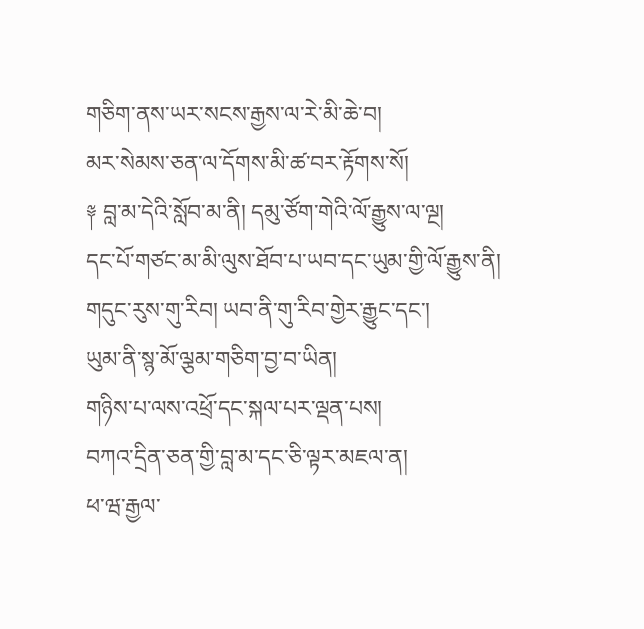གཅིག་ནས་ཡར་སངས་རྒྱས་ལ་རེ་མི་ཆེ་བ།
མར་སེམས་ཅན་ལ་དོགས་མི་ཚ་བར་རྟོགས་སོ།
༈ བླ་མ་དེའི་སློབ་མ་ནི། དམུ་ཙོག་གེའི་ལོ་རྒྱུས་ལ་ལྔ།
དང་པོ་གཙང་མ་མི་ལུས་ཐོབ་པ་ཡབ་དང་ཡུམ་གྱི་ལོ་རྒྱུས་ནི།
གདུང་རུས་གུ་རིབ། ཡབ་ནི་གུ་རིབ་གྱེར་རྒྱུང་དང་།
ཡུམ་ནི་སྙ་མོ་ལྕམ་གཅིག་བྱ་བ་ཡིན།
གཉིས་པ་ལས་འཕྲོ་དང་སྐལ་པར་ལྡན་པས།
བཀའ་དྲིན་ཅན་གྱི་བླ་མ་དང་ཅི་ལྟར་མཇལ་ན།
ཕ་ཝ་རྒྱལ་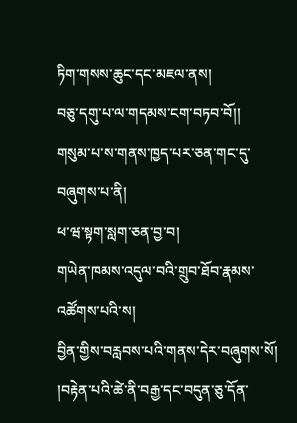ཏིག་གསས་ཆུང་དང་མཇལ་ནས།
བཅུ་དགུ་པ་ལ་གདམས་ངག་བཏབ་བོ།།
གསུམ་པ་ས་གནས་ཁྱད་པར་ཅན་གང་དུ་བཞུགས་པ་ནི།
ཕ་ཝ་སྟག་སླག་ཅན་བྱ་བ།
གཡེན་ཁམས་འདུལ་བའི་གྲུབ་ཐོབ་རྣམས་འཚོགས་པའི་ས།
བྱིན་གྱིས་བརླབས་པའི་གནས་དེར་བཞུགས་སོ།
།བརྟེན་པའི་ཚེ་ནི་བརྒྱ་དང་བདུན་ཅུ་དོན་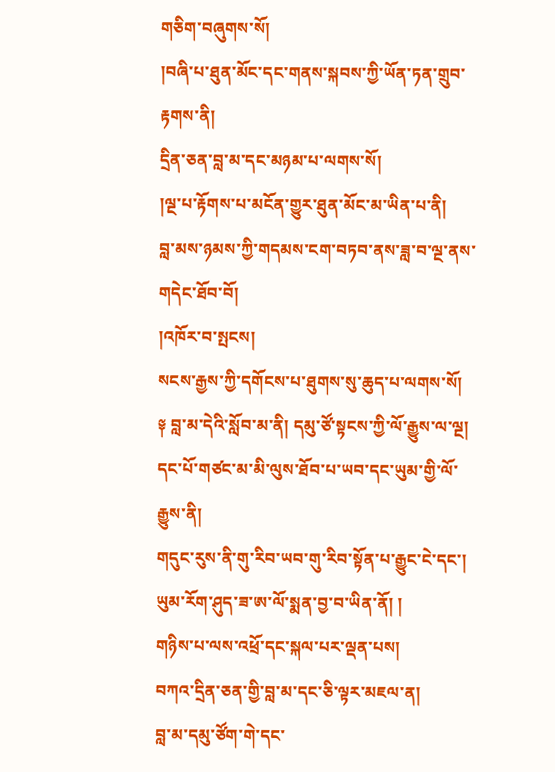གཅིག་བཞུགས་སོ།
།བཞི་པ་ཐུན་མོང་དང་གནས་སྐབས་ཀྱི་ཡོན་ཏན་གྲུབ་རྟགས་ནི།
དྲིན་ཅན་བླ་མ་དང་མཉམ་པ་ལགས་སོ།
།ལྔ་པ་རྟོགས་པ་མངོན་གྱུར་ཐུན་མོང་མ་ཡིན་པ་ནི།
བླ་མས་ཉམས་ཀྱི་གདམས་ངག་བཏབ་ནས་ཟླ་བ་ལྔ་ནས་གདེང་ཐོབ་བོ།
།འཁོར་བ་སྤངས།
སངས་རྒྱས་ཀྱི་དགོངས་པ་ཐུགས་སུ་ཆུད་པ་ལགས་སོ།
༈ བླ་མ་དེའི་སློབ་མ་ནི། དམུ་ཙོ་སྟངས་ཀྱི་ལོ་རྒྱུས་ལ་ལྔ།
དང་པོ་གཙང་མ་མི་ལུས་ཐོབ་པ་ཡབ་དང་ཡུམ་གྱི་ལོ་རྒྱུས་ནི།
གདུང་རུས་ནི་གུ་རིབ་ཡབ་གུ་རིབ་སྟོན་པ་རྒྱུང་ངེ་དང་།
ཡུམ་རོག་ཤུད་ཟ་ཨ་ལོ་སྨན་བྱ་བ་ཡིན་ནོ། །
གཉིས་པ་ལས་འཕྲོ་དང་སྐལ་པར་ལྡན་པས།
བཀའ་དྲིན་ཅན་གྱི་བླ་མ་དང་ཅི་ལྟར་མཇལ་ན།
བླ་མ་དམུ་ཙོག་གེ་དང་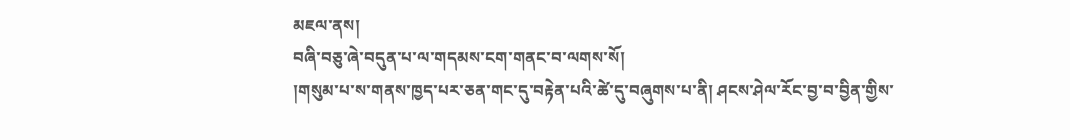མཇལ་ནས།
བཞི་བཅུ་ཞེ་བདུན་པ་ལ་གདམས་ངག་གནང་བ་ལགས་སོ།
།གསུམ་པ་ས་གནས་ཁྱད་པར་ཅན་གང་དུ་བརྟེན་པའི་ཚེ་དུ་བཞུགས་པ་ནི། ཤངས་ཤེལ་རོང་བྱ་བ་བྱིན་གྱིས་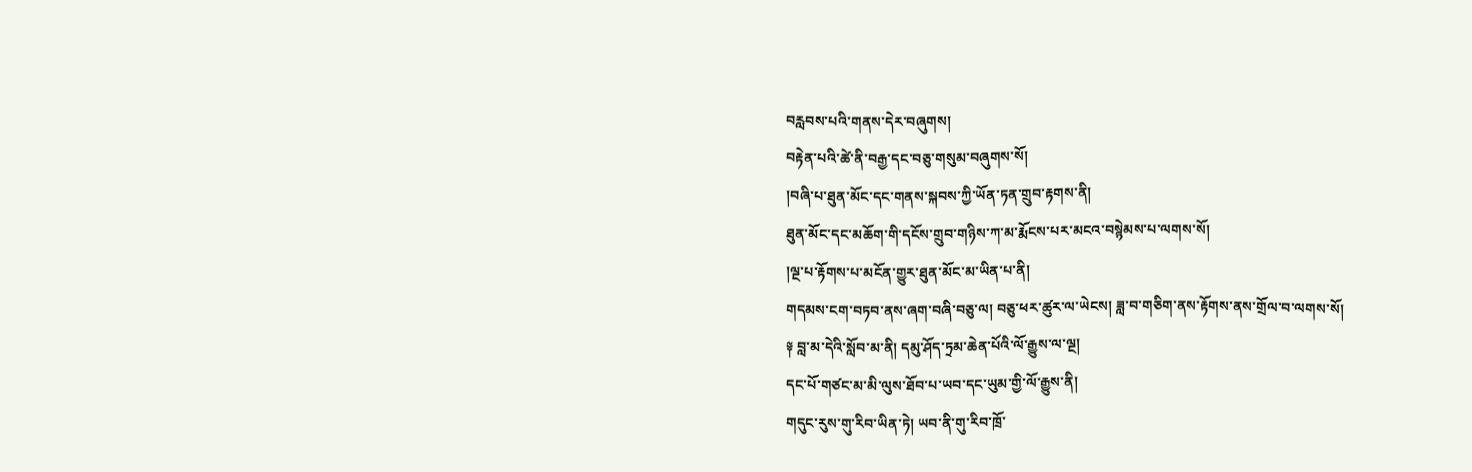བརླབས་པའི་གནས་དེར་བཞུགས།
བརྟེན་པའི་ཚེ་ནི་བརྒྱ་དང་བཅུ་གསུམ་བཞུགས་སོ།
།བཞི་པ་ཐུན་མོང་དང་གནས་སྐབས་ཀྱི་ཡོན་ཏན་གྲུབ་རྟགས་ནི།
ཐུན་མོང་དང་མཆོག་གི་དངོས་གྲུབ་གཉིས་ཀ་མ་རྨོངས་པར་མངའ་བསྙེམས་པ་ལགས་སོ།
།ལྔ་པ་རྟོགས་པ་མངོན་གྱུར་ཐུན་མོང་མ་ཡིན་པ་ནི།
གདམས་ངག་བཏབ་ནས་ཞག་བཞི་བཅུ་ལ། བཅུ་ཕར་ཚུར་ལ་ཡེངས། ཟླ་བ་གཅིག་ནས་རྟོགས་ནས་གྲོལ་བ་ལགས་སོ།
༈ བླ་མ་དེའི་སློབ་མ་ནི། དམུ་ཤོད་ཏྲམ་ཆེན་པོའི་ལོ་རྒྱུས་ལ་ལྔ།
དང་པོ་གཙང་མ་མི་ལུས་ཐོབ་པ་ཡབ་དང་ཡུམ་གྱི་ལོ་རྒྱུས་ནི།
གདུང་རུས་གུ་རིབ་ཡིན་ཏེ། ཡབ་ནི་གུ་རིབ་ཁྲོ་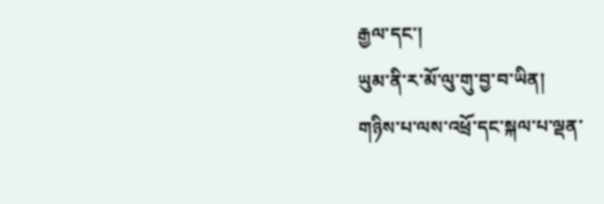རྒྱལ་དང་།
ཡུམ་ནི་ར་མོ་ལུ་གུ་བྱ་བ་ཡིན།
གཉིས་པ་ལས་འཕྲོ་དང་སྐལ་པ་ལྡན་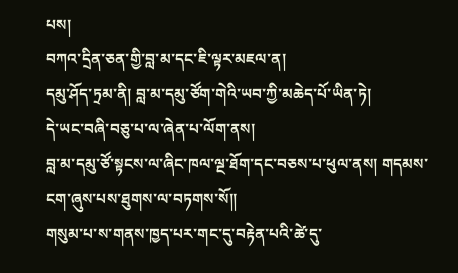པས།
བཀའ་དྲིན་ཅན་གྱི་བླ་མ་དང་ཇི་ལྟར་མཇལ་ན།
དམུ་ཤོད་ཏྲམ་ནི། བླ་མ་དམུ་ཙོག་གེའི་ཡབ་ཀྱི་མཆེད་པོ་ཡིན་ཏེ།
དེ་ཡང་བཞི་བཅུ་པ་ལ་ཞེན་པ་ལོག་ནས།
བླ་མ་དམུ་ཙོ་སྟངས་ལ་ཞིང་ཁལ་ལྔ་ཐོག་དང་བཅས་པ་ཕུལ་ནས། གདམས་ངག་ཞུས་པས་ཐུགས་ལ་བཏགས་སོ།།
གསུམ་པ་ས་གནས་ཁྱད་པར་གང་དུ་བརྟེན་པའི་ཚེ་དུ་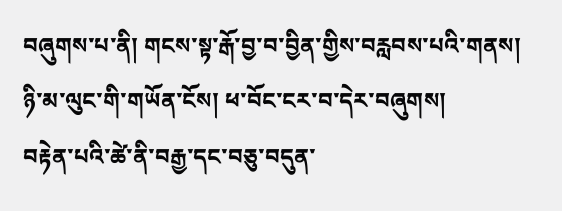བཞུགས་པ་ནི། གངས་སྟ་རྒོ་བྱ་བ་བྱིན་གྱིས་བརླབས་པའི་གནས།
ཉི་མ་ལུང་གི་གཡོན་ངོས། ཕ་བོང་ངར་བ་དེར་བཞུགས།
བརྟེན་པའི་ཚེ་ནི་བརྒྱ་དང་བཅུ་བདུན་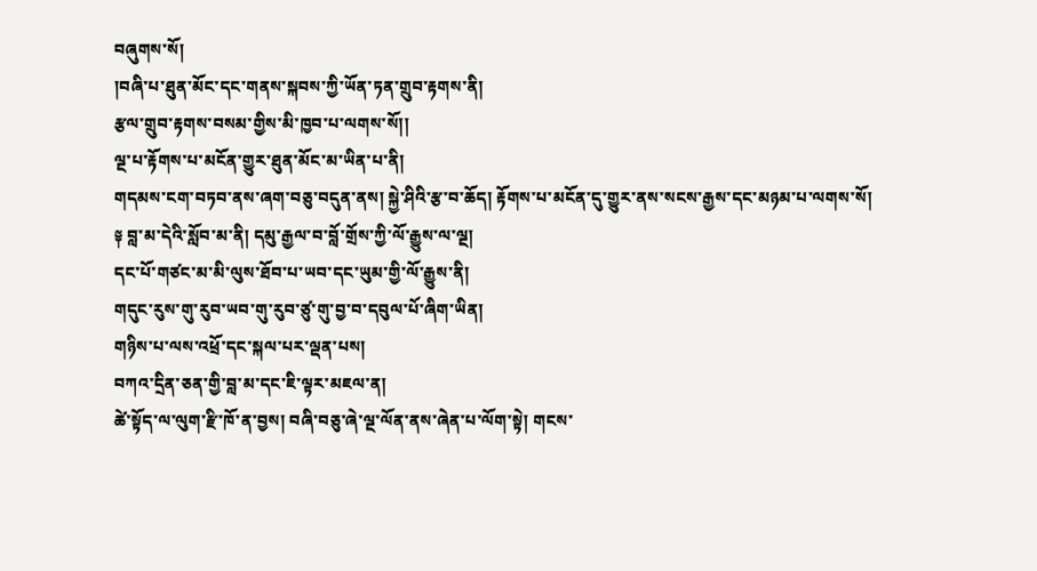བཞུགས་སོ།
།བཞི་པ་ཐུན་མོང་དང་གནས་སྐབས་ཀྱི་ཡོན་ཏན་གྲུབ་རྟགས་ནི།
རྩལ་གྲུབ་རྟགས་བསམ་གྱིས་མི་ཁྱབ་པ་ལགས་སོ།།
ལྔ་པ་རྟོགས་པ་མངོན་གྱུར་ཐུན་མོང་མ་ཡིན་པ་ནི།
གདམས་ངག་བཏབ་ནས་ཞག་བཅུ་བདུན་ནས། སྐྱེ་ཤིའི་རྩ་བ་ཆོད། རྟོགས་པ་མངོན་དུ་གྱུར་ནས་སངས་རྒྱས་དང་མཉམ་པ་ལགས་སོ།
༈ བླ་མ་དེའི་སློབ་མ་ནི། དམུ་རྒྱལ་བ་བློ་གྲོས་ཀྱི་ལོ་རྒྱུས་ལ་ལྔ།
དང་པོ་གཙང་མ་མི་ལུས་ཐོབ་པ་ཡབ་དང་ཡུམ་གྱི་ལོ་རྒྱུས་ནི།
གདུང་རུས་གུ་རུབ་ཡབ་གུ་རུབ་ཙུ་གུ་བྱ་བ་དབུལ་པོ་ཞིག་ཡིན།
གཉིས་པ་ལས་འཕྲོ་དང་སྐལ་པར་ལྡན་པས།
བཀའ་དྲིན་ཅན་གྱི་བླ་མ་དང་ཇི་ལྟར་མཇལ་ན།
ཚེ་སྟོད་ལ་ལུག་རྫི་ཁོ་ན་བྱས། བཞི་བཅུ་ཞེ་ལྔ་ལོན་ནས་ཞེན་པ་ལོག་སྟེ། གངས་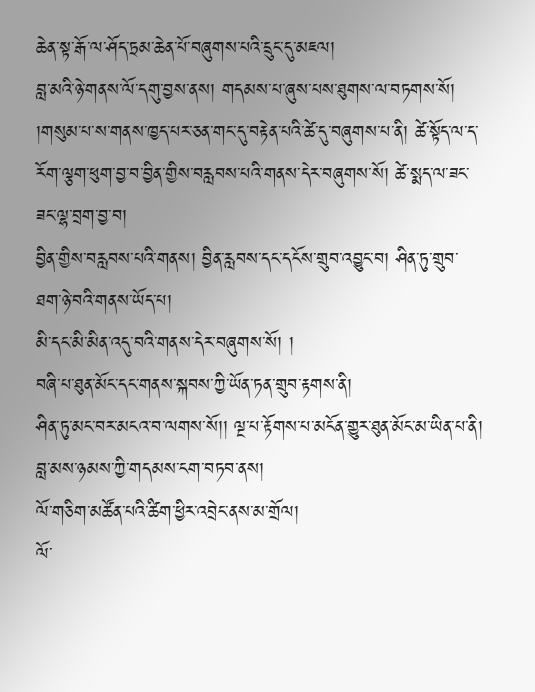ཆེན་སྟ་རྒོ་ལ་ཤོད་ཏྲམ་ཆེན་པོ་བཞུགས་པའི་དྲུང་དུ་མཇལ།
བླ་མའི་ཉེ་གནས་ལོ་དགུ་བྱས་ནས། གདམས་པ་ཞུས་པས་ཐུགས་ལ་བཏགས་སོ།
།གསུམ་པ་ས་གནས་ཁྱད་པར་ཅན་གང་དུ་བརྟེན་པའི་ཚེ་དུ་བཞུགས་པ་ནི། ཚེ་སྟོད་ལ་ད་རོག་ལྕག་ཕུག་བྱ་བ་བྱིན་གྱིས་བརླབས་པའི་གནས་དེར་བཞུགས་སོ། ཚེ་སྨད་ལ་ཟང་ཟང་ལྷ་བྲག་བྱ་བ།
བྱིན་གྱིས་བརླབས་པའི་གནས། བྱིན་རླབས་དང་དངོས་གྲུབ་འབྱུང་བ། ཤིན་ཏུ་གྲུབ་ཐག་ཉེ་བའི་གནས་ཡོད་པ།
མི་དང་མི་མིན་འདུ་བའི་གནས་དེར་བཞུགས་སོ། །
བཞི་པ་ཐུན་མོང་དང་གནས་སྐབས་ཀྱི་ཡོན་ཏན་གྲུབ་རྟགས་ནི།
ཤིན་ཏུ་མང་བར་མངའ་བ་ལགས་སོ།། ལྔ་པ་རྟོགས་པ་མངོན་གྱུར་ཐུན་མོང་མ་ཡིན་པ་ནི། བླ་མས་ཉམས་ཀྱི་གདམས་ངག་བཏབ་ནས།
ལོ་གཅིག་མཚོན་པའི་ཚིག་ཕྱིར་འབྲེང་ནས་མ་གྲོལ།
ལོ་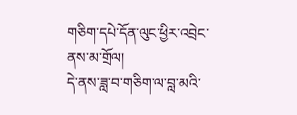གཅིག་དཔེ་དོན་ལུང་ཕྱིར་འབྲེང་ནས་མ་གྲོལ།
དེ་ནས་ཟླ་བ་གཅིག་ལ་བླ་མའི་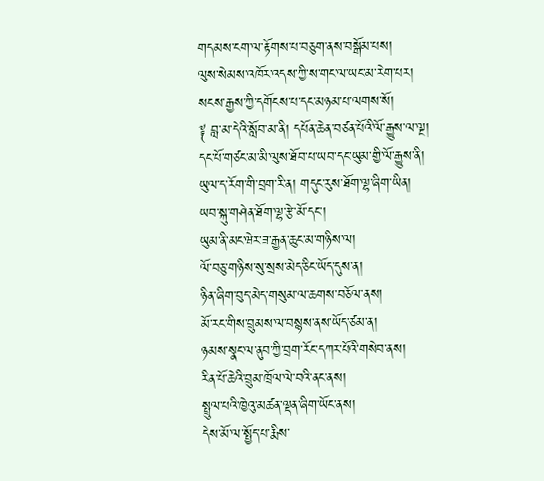གདམས་ངག་ལ་རྟོགས་པ་བཅུག་ནས་བསྒོམ་པས།
ལུས་སེམས་འཁོར་འདས་ཀྱི་ས་གང་ལ་ཡང་མ་རེག་པར།
སངས་རྒྱས་ཀྱི་དགོངས་པ་དང་མཉམ་པ་ལགས་སོ།
༈ བླ་མ་དེའི་སློབ་མ་ནི། དཔོན་ཆེན་བཙན་པོའི་ལོ་རྒྱུས་ལ་ལྔ།
དང་པོ་གཙང་མ་མི་ལུས་ཐོབ་པ་ཡབ་དང་ཡུམ་གྱི་ལོ་རྒྱུས་ནི།
ཡུལ་ད་རོག་གི་བྲག་རི་ན། གདུང་རུས་ཐོག་ལྷ་ཞིག་ཡིན།
ཡབ་སྐུ་གཤེན་ཐོག་ལྷ་རྩེ་མོ་དང་།
ཡུམ་ནི་མང་ཝེར་ཟ་རྒྱན་ཆུང་མ་གཉིས་ལ།
ལོ་བཅུ་གཉིས་སུ་སྲས་མེད་ཅིང་ཡོད་དུས་ན།
ཉིན་ཞིག་བུད་མེད་གསུམ་ལ་ཆགས་བཅོལ་ནས།
མོ་རང་གིས་བྲུམས་ལ་བསྙས་ནས་ཡོད་ཙམ་ན།
ཉམས་སྣང་ལ་ནུབ་ཀྱི་བྲག་རོང་དཀར་པོའི་གསེབ་ནས།
རིན་པོ་ཆེའི་བྲུམ་ཁྲོལ་ལེ་བའི་ནང་ནས།
སྤྲུལ་པའི་ཁྱེའུ་མཚན་ལྡན་ཞིག་ཡོང་ནས།
དེས་མོ་ལ་སྤྱོད་པ་རྨིས་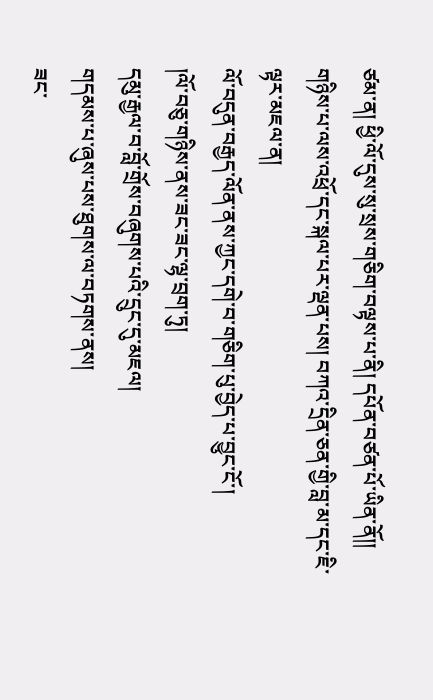ཙམ་ན། ཕྱི་ལོ་དུས་སུ་སྲས་གཅིག་བལྟས་པ་ནི། དཔོན་བཙན་པོ་ཡིན་ནོ།། གཉིས་པ་ལས་འཕྲོ་དང་སྐལ་པར་ལྡན་པས། བཀའ་དྲིན་ཅན་གྱི་བླ་མ་དང་ཇི་ལྟར་མཇལ་ན།
ལོ་བདུན་བརྒྱད་ལོན་ནས་ཀྱང་དགེ་བ་གཅིག་པུ་བྱེད་པ་བྱུང་ངོ་།
།ལོ་བཅུ་གཉིས་ནས་ཟང་ཟང་ལྷ་བྲག་ཏུ།
དམུ་རྒྱལ་བ་བློ་གྲོས་བཞུགས་པའི་དྲུང་དུ་མཇལ།
གདམས་པ་ཞུས་པས་ཐུགས་ལ་བཏགས་ནས།
ཟང་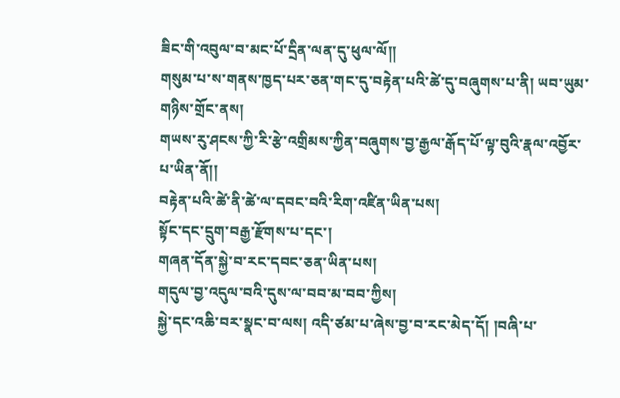ཟིང་གི་འབུལ་བ་མང་པོ་དྲིན་ལན་དུ་ཕུལ་ལོ།།
གསུམ་པ་ས་གནས་ཁྱད་པར་ཅན་གང་དུ་བརྟེན་པའི་ཚེ་དུ་བཞུགས་པ་ནི། ཡབ་ཡུམ་གཉིས་གྲོང་ནས།
གཡས་རུ་ཤངས་ཀྱི་རི་རྩེ་འགྲིམས་ཀྱིན་བཞུགས་བྱ་རྒྱལ་རྒོད་པོ་ལྟ་བུའི་རྣལ་འབྱོར་པ་ཡིན་ནོ།།
བརྟེན་པའི་ཚེ་ནི་ཚེ་ལ་དབང་བའི་རིག་འཛིན་ཡིན་པས།
སྟོང་དང་དྲུག་བརྒྱ་རྫོགས་པ་དང་།
གཞན་དོན་སྐྱེ་བ་རང་དབང་ཅན་ཡིན་པས།
གདུལ་བྱ་འདུལ་བའི་དུས་ལ་བབ་མ་བབ་ཀྱིས།
སྐྱེ་དང་འཆི་བར་སྣང་བ་ལས། འདི་ཙམ་པ་ཞེས་བྱ་བ་རང་མེད་དོ། །བཞི་པ་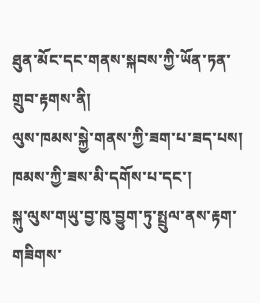ཐུན་མོང་དང་གནས་སྐབས་ཀྱི་ཡོན་ཏན་གྲུབ་རྟགས་ནི།
ལུས་ཁམས་སྐྱེ་གནས་ཀྱི་ཟག་པ་ཟད་པས།
ཁམས་ཀྱི་ཟས་མི་དགོས་པ་དང་།
སྐུ་ལུས་གཡུ་བྱ་ཁུ་བྱུག་ཏུ་སྤྲུལ་ནས་རྟག་གཟིགས་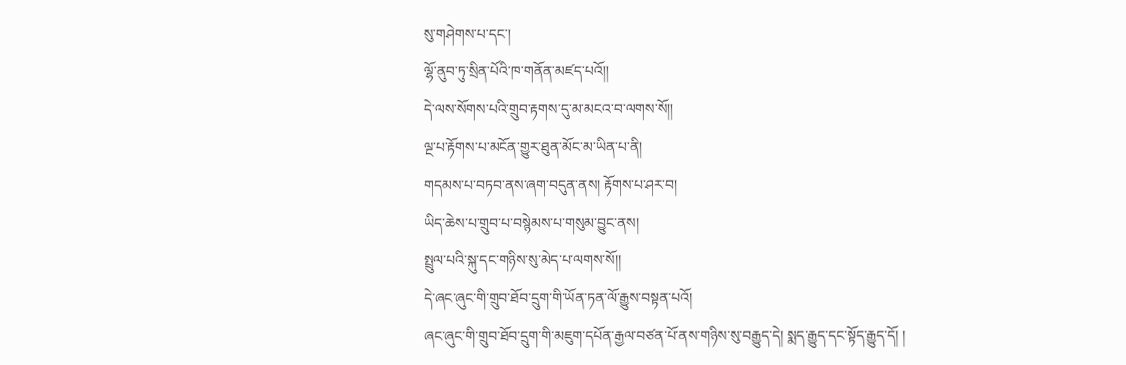སུ་གཤེགས་པ་དང་།
ལྷོ་ནུབ་ཏུ་སྲིན་པོའི་ཁ་གནོན་མཛད་པའོ།།
དེ་ལས་སོགས་པའི་གྲུབ་རྟགས་དུ་མ་མངའ་བ་ལགས་སོ།།
ལྔ་པ་རྟོགས་པ་མངོན་གྱུར་ཐུན་མོང་མ་ཡིན་པ་ནི།
གདམས་པ་བཏབ་ནས་ཞག་བདུན་ནས། རྟོགས་པ་ཤར་བ།
ཡིད་ཆེས་པ་གྲུབ་པ་བསྙེམས་པ་གསུམ་བྱུང་ནས།
སྤྲུལ་པའི་སྐུ་དང་གཉིས་སུ་མེད་པ་ལགས་སོ།།
དེ་ཞང་ཞུང་གི་གྲུབ་ཐོབ་དྲུག་གི་ཡོན་ཏན་ལོ་རྒྱུས་བསྟན་པའོ།
ཞང་ཞུང་གི་གྲུབ་ཐོབ་དྲུག་གི་མཇུག་དཔོན་རྒྱལ་བཙན་པོ་ནས་གཉིས་སུ་བརྒྱུད་དེ། སྨད་རྒྱུད་དང་སྟོད་རྒྱུད་དོ། །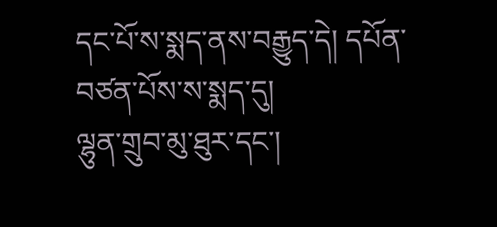དང་པོ་ས་སྨད་ནས་བརྒྱུད་དེ། དཔོན་བཙན་པོས་ས་སྨད་དུ།
ལྷུན་གྲུབ་མུ་ཐུར་དང་།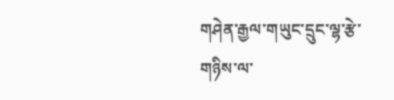གཤེན་རྒྱལ་གཡུང་དྲུང་ལྷ་རྩེ་གཉིས་ལ་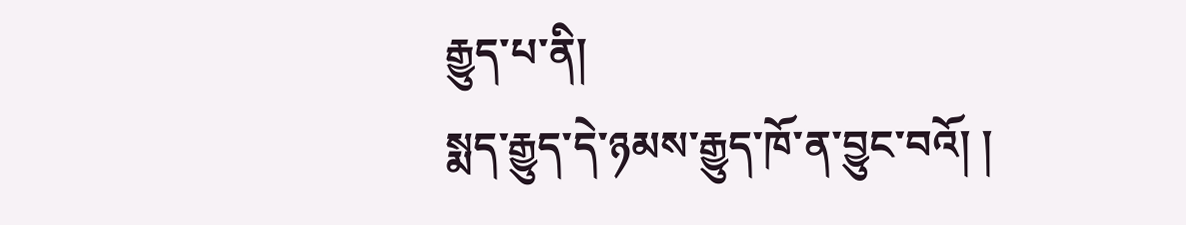རྒྱུད་པ་ནི།
སྨད་རྒྱུད་དེ་ཉམས་རྒྱུད་ཁོ་ན་བྱུང་བའོ། །